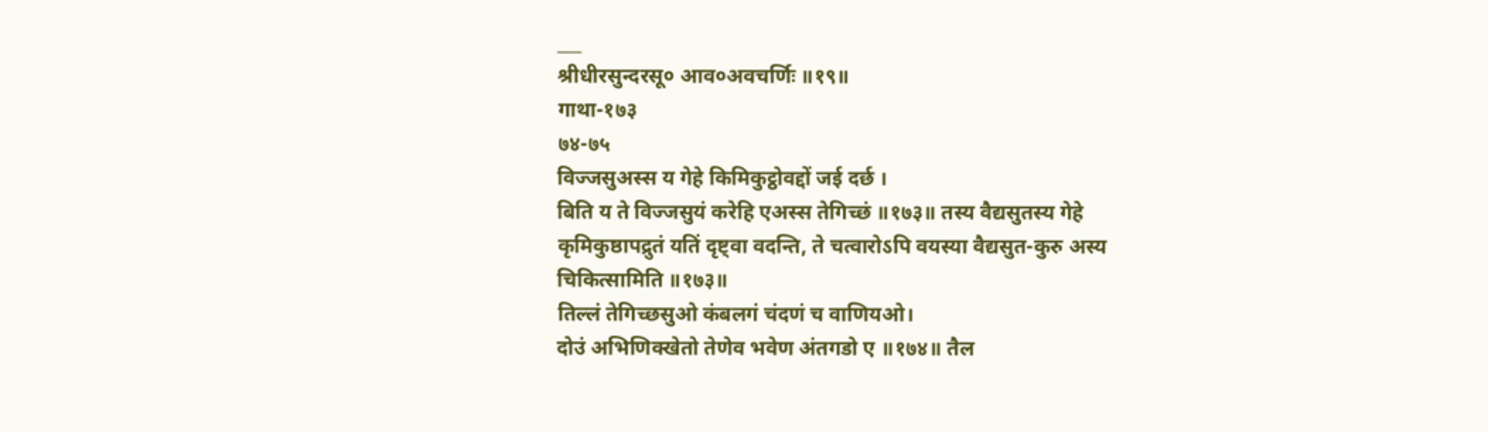___
श्रीधीरसुन्दरसू० आव०अवचर्णिः ॥१९॥
गाथा-१७३
७४-७५
विज्जसुअस्स य गेहे किमिकुट्ठोवद्दों जई दर्छ ।
बिति य ते विज्जसुयं करेहि एअस्स तेगिच्छं ॥१७३॥ तस्य वैद्यसुतस्य गेहे कृमिकुष्ठापद्रुतं यतिं दृष्ट्वा वदन्ति, ते चत्वारोऽपि वयस्या वैद्यसुत-कुरु अस्य चिकित्सामिति ॥१७३॥
तिल्लं तेगिच्छसुओ कंबलगं चंदणं च वाणियओ।
दोउं अभिणिक्खेतो तेणेव भवेण अंतगडो ए ॥१७४॥ तैल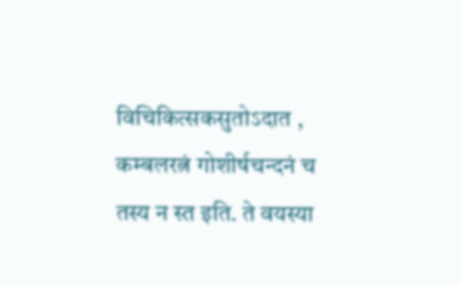विचिकित्सकसुतोऽदात , कम्बलरत्नं गोशीर्षचन्दनं च तस्य न स्त इति. ते वयस्या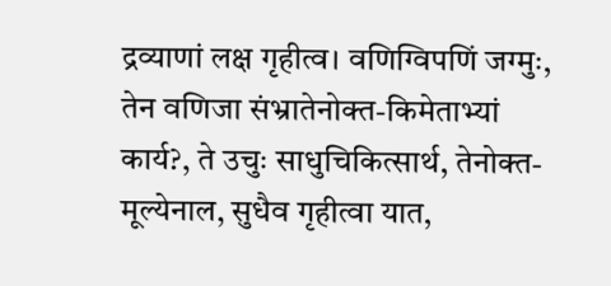द्रव्याणां लक्ष गृहीत्व। वणिग्विपणिं जग्मुः, तेन वणिजा संभ्रातेनोक्त-किमेताभ्यां कार्य?, ते उचुः साधुचिकित्सार्थ, तेनोक्त-मूल्येनाल, सुधैव गृहीत्वा यात,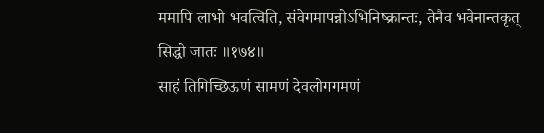ममापि लाभो भवत्विति, संवेगमापन्नोऽभिनिष्क्रान्तः, तेनैव भवेनान्तकृत् सिद्धो जातः ॥१७४॥
साहं तिगिच्छिऊणं सामणं देवलोगगमणं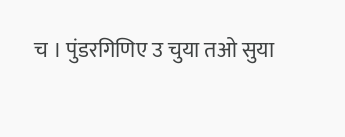च । पुंडरगिणिए उ चुया तओ सुया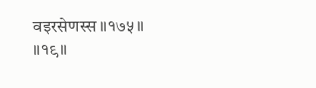वइरसेणस्स ॥१७५॥
॥१९॥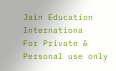Jain Education Internationa
For Private & Personal use only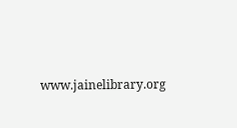www.jainelibrary.org